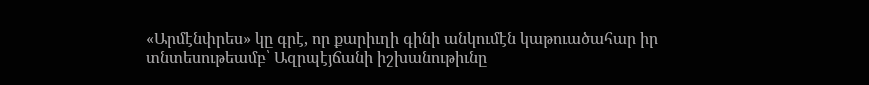«Արմէնփրես» կը գրէ, որ քարիւղի գինի անկումէն կաթուածահար իր տնտեսութեամբ՝ Ազրպէյճանի իշխանութիւնը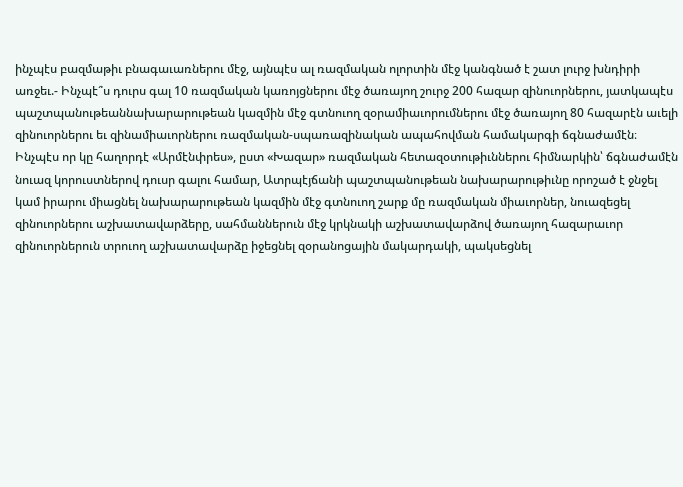ինչպէս բազմաթիւ բնագաւառներու մէջ, այնպէս ալ ռազմական ոլորտին մէջ կանգնած է շատ լուրջ խնդիրի առջեւ.- Ինչպէ՞ս դուրս գալ 10 ռազմական կառոյցներու մէջ ծառայող շուրջ 200 հազար զինուորներու, յատկապէս պաշտպանութեաննախարարութեան կազմին մէջ գտնուող զօրամիաւորումներու մէջ ծառայող 80 հազարէն աւելի զինուորներու եւ զինամիաւորներու ռազմական-սպառազինական ապահովման համակարգի ճգնաժամէն։
Ինչպէս որ կը հաղորդէ «Արմէնփրես», ըստ «Խազար» ռազմական հետազօտութիւններու հիմնարկին՝ ճգնաժամէն նուազ կորուստներով դուսր գալու համար, Ատրպէյճանի պաշտպանութեան նախարարութիւնը որոշած է ջնջել կամ իրարու միացնել նախարարութեան կազմին մէջ գտնուող շարք մը ռազմական միաւորներ, նուազեցել զինուորներու աշխատավարձերը, սահմաններուն մէջ կրկնակի աշխատավարձով ծառայող հազարաւոր զինուորներուն տրուող աշխատավարձը իջեցնել զօրանոցային մակարդակի, պակսեցնել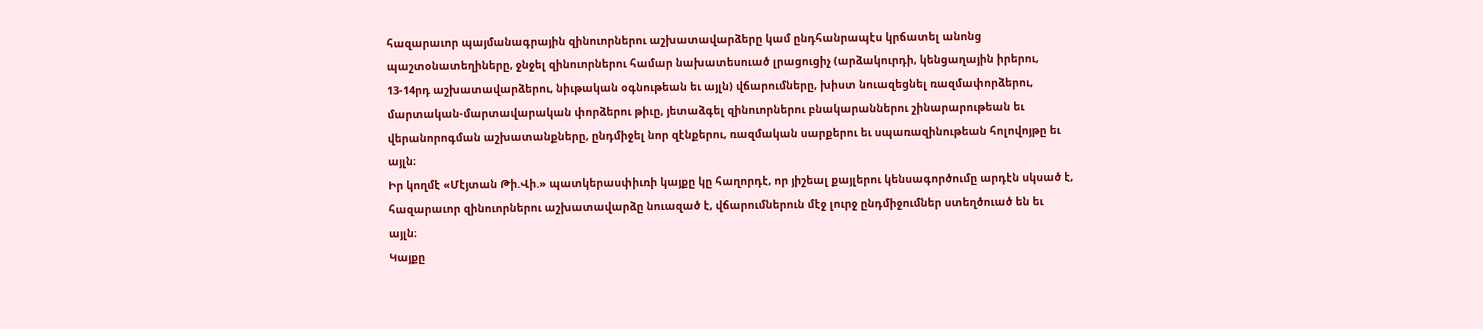հազարաւոր պայմանագրային զինուորներու աշխատավարձերը կամ ընդհանրապէս կրճատել անոնց պաշտօնատեղիները, ջնջել զինուորներու համար նախատեսուած լրացուցիչ (արձակուրդի, կենցաղային իրերու, 13-14րդ աշխատավարձերու, նիւթական օգնութեան եւ այլն) վճարումները, խիստ նուազեցնել ռազմափորձերու, մարտական-մարտավարական փորձերու թիւը, յետաձգել զինուորներու բնակարաններու շինարարութեան եւ վերանորոգման աշխատանքները, ընդմիջել նոր զէնքերու, ռազմական սարքերու եւ սպառազինութեան հոլովոյթը եւ այլն։
Իր կողմէ «Մէյտան Թի.Վի.» պատկերասփիւռի կայքը կը հաղորդէ, որ յիշեալ քայլերու կենսագործումը արդէն սկսած է, հազարաւոր զինուորներու աշխատավարձը նուազած է, վճարումներուն մէջ լուրջ ընդմիջումներ ստեղծուած են եւ այլն։
Կայքը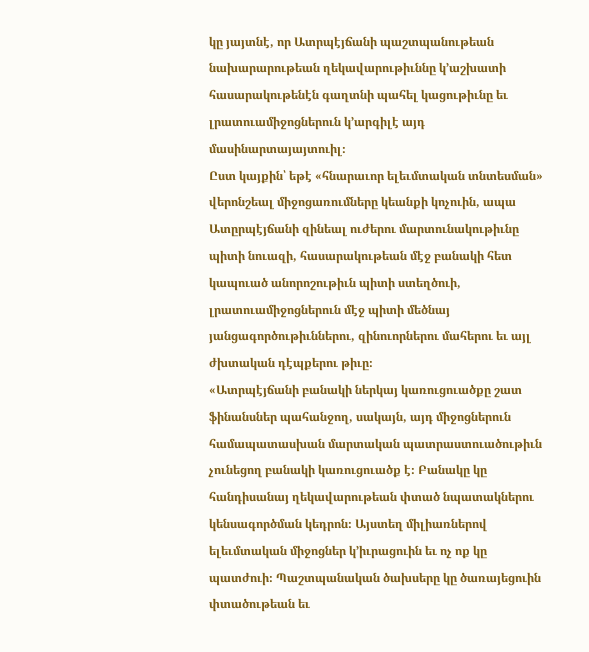կը յայտնէ, որ Ատրպէյճանի պաշտպանութեան նախարարութեան ղեկավարութիւննը կ’աշխատի հասարակութենէն գաղտնի պահել կացութիւնը եւ լրատուամիջոցներուն կ’արգիլէ այդ մասինարտայայտուիլ։
Ըստ կայքին՝ եթէ «հնարաւոր ելեւմտական տնտեսման» վերոնշեալ միջոցառումները կեանքի կոչուին, ապա Ատըրպէյճանի զինեալ ուժերու մարտունակութիւնը պիտի նուազի, հասարակութեան մէջ բանակի հետ կապուած անորոշութիւն պիտի ստեղծուի, լրատուամիջոցներուն մէջ պիտի մեծնայ յանցագործութիւններու, զինուորներու մահերու եւ այլ ժխտական դէպքերու թիւը։
«Ատրպէյճանի բանակի ներկայ կառուցուածքը շատ ֆինանսներ պահանջող, սակայն, այդ միջոցներուն համապատասխան մարտական պատրաստուածութիւն չունեցող բանակի կառուցուածք է։ Բանակը կը հանդիսանայ ղեկավարութեան փտած նպատակներու կենսագործման կեդրոն։ Այստեղ միլիառներով ելեւմտական միջոցներ կ’իւրացուին եւ ոչ ոք կը պատժուի։ Պաշտպանական ծախսերը կը ծառայեցուին փտածութեան եւ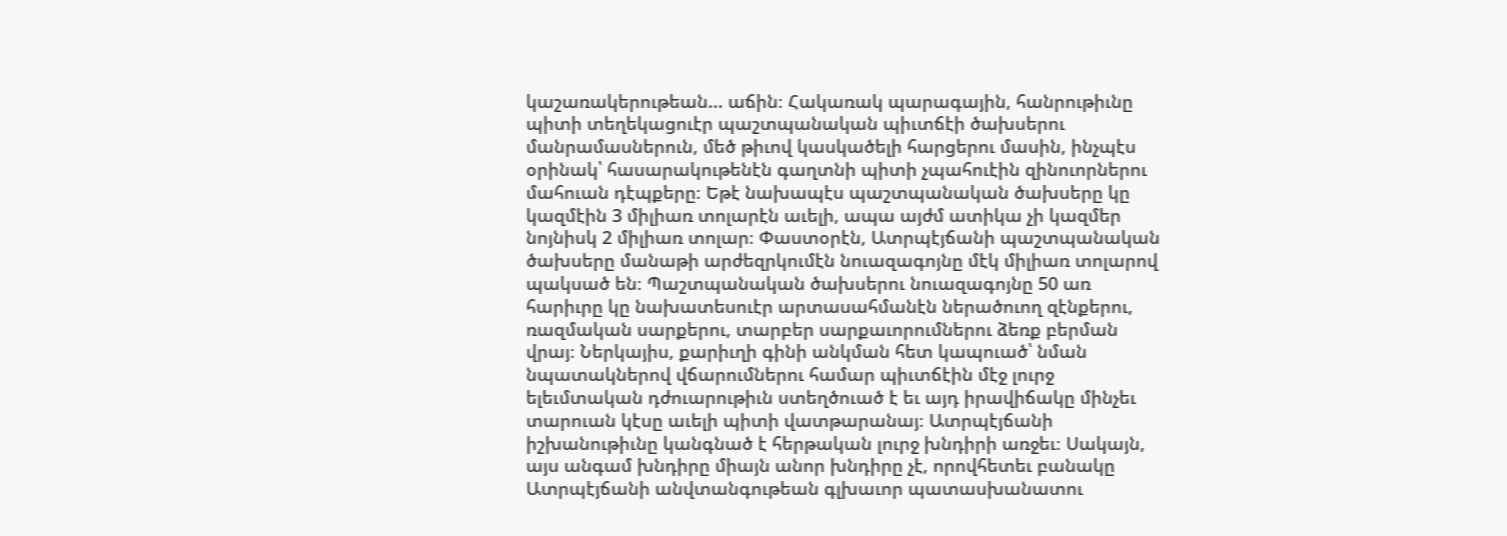կաշառակերութեան... աճին։ Հակառակ պարագային, հանրութիւնը պիտի տեղեկացուէր պաշտպանական պիւտճէի ծախսերու մանրամասներուն, մեծ թիւով կասկածելի հարցերու մասին, ինչպէս օրինակ՝ հասարակութենէն գաղտնի պիտի չպահուէին զինուորներու մահուան դէպքերը։ Եթէ նախապէս պաշտպանական ծախսերը կը կազմէին 3 միլիառ տոլարէն աւելի, ապա այժմ ատիկա չի կազմեր նոյնիսկ 2 միլիառ տոլար։ Փաստօրէն, Ատրպէյճանի պաշտպանական ծախսերը մանաթի արժեզրկումէն նուազագոյնը մէկ միլիառ տոլարով պակսած են։ Պաշտպանական ծախսերու նուազագոյնը 50 առ հարիւրը կը նախատեսուէր արտասահմանէն ներածուող զէնքերու, ռազմական սարքերու, տարբեր սարքաւորումներու ձեռք բերման վրայ։ Ներկայիս, քարիւղի գինի անկման հետ կապուած՝ նման նպատակներով վճարումներու համար պիւտճէին մէջ լուրջ ելեւմտական դժուարութիւն ստեղծուած է եւ այդ իրավիճակը մինչեւ տարուան կէսը աւելի պիտի վատթարանայ։ Ատրպէյճանի իշխանութիւնը կանգնած է հերթական լուրջ խնդիրի առջեւ։ Սակայն, այս անգամ խնդիրը միայն անոր խնդիրը չէ, որովհետեւ բանակը Ատրպէյճանի անվտանգութեան գլխաւոր պատասխանատու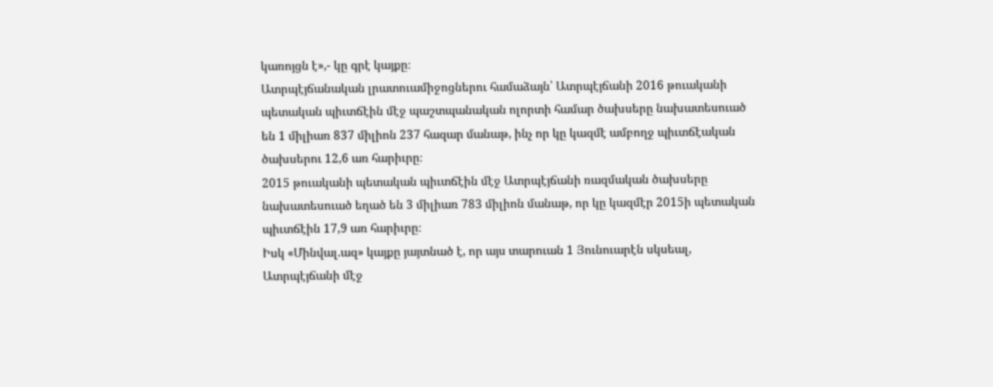կառոյցն է»,- կը գրէ կայքը։
Ատրպէյճանական լրատուամիջոցներու համաձայն՝ Ատրպէյճանի 2016 թուականի պետական պիւտճէին մէջ պաշտպանական ոլորտի համար ծախսերը նախատեսուած են 1 միլիառ 837 միլիոն 237 հազար մանաթ, ինչ որ կը կազմէ ամբողջ պիւտճէական ծախսերու 12,6 առ հարիւրը։
2015 թուականի պետական պիւտճէին մէջ Ատրպէյճանի ռազմական ծախսերը նախատեսուած եղած են 3 միլիառ 783 միլիոն մանաթ, որ կը կազմէր 2015ի պետական պիւտճէին 17,9 առ հարիւրը։
Իսկ «Մինվալ.ազ» կայքը յայտնած է, որ այս տարուան 1 Յունուարէն սկսեալ, Ատրպէյճանի մէջ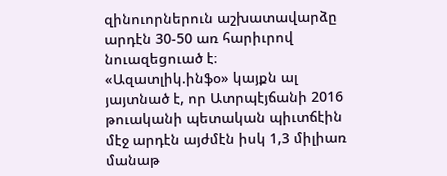զինուորներուն աշխատավարձը արդէն 30-50 առ հարիւրով նուազեցուած է։
«Ազատլիկ.ինֆօ» կայքն ալ յայտնած է, որ Ատրպէյճանի 2016 թուականի պետական պիւտճէին մէջ արդէն այժմէն իսկ 1,3 միլիառ մանաթ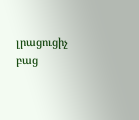լրացուցիչ բաց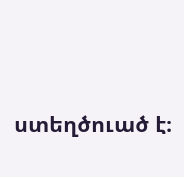ստեղծուած է։